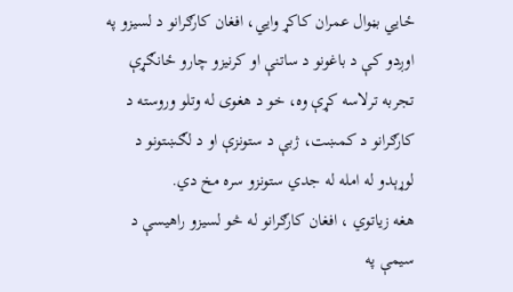ځايي بڼوال عمران کاکړ وايي، افغان کارګرانو د لسیزو په اوږدو کې د باغونو د ساتنې او کرنیزو چارو ځانګړې تجربه ترلاسه کړې وه، خو د هغوی له وتلو وروسته د کارګرانو د کمښت، ژبې د ستونزې او د لګښتونو د لوړېدو له امله له جدي ستونزو سره مخ دي.
هغه زیاتوي ، افغان کارګرانو له څو لسیزو راهیسې د سیمې په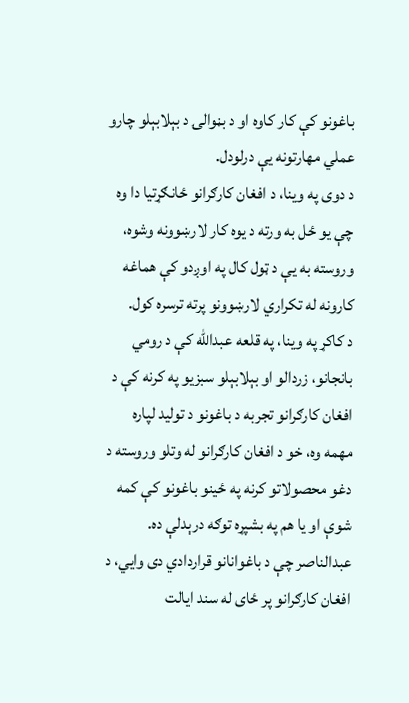باغونو کې کار کاوه او د بڼوالۍ د بېلابېلو چارو عملي مهارتونه یې درلودل.
د دوی په وینا، د افغان کارګرانو ځانګړتیا دا وه چې یو ځل به ورته د یوه کار لارښوونه وشوه، وروسته به یې د ټول کال په اوږدو کې هماغه کارونه له تکراري لارښوونو پرته ترسره کول.
د کاکړ په وینا، په قلعه عبدالله کې د رومي بانجانو، زردالو او بېلابېلو سبزیو په کرنه کې د افغان کارګرانو تجربه د باغونو د تولید لپاره مهمه وه، خو د افغان کارګرانو له وتلو وروسته د دغو محصولاتو کرنه په ځینو باغونو کې کمه شوې او یا هم په بشپړه توګه درېدلې ده.
عبدالناصر چې د باغوانانو قراردادي دی وايي، د افغان کارګرانو پر ځای له سند ایالت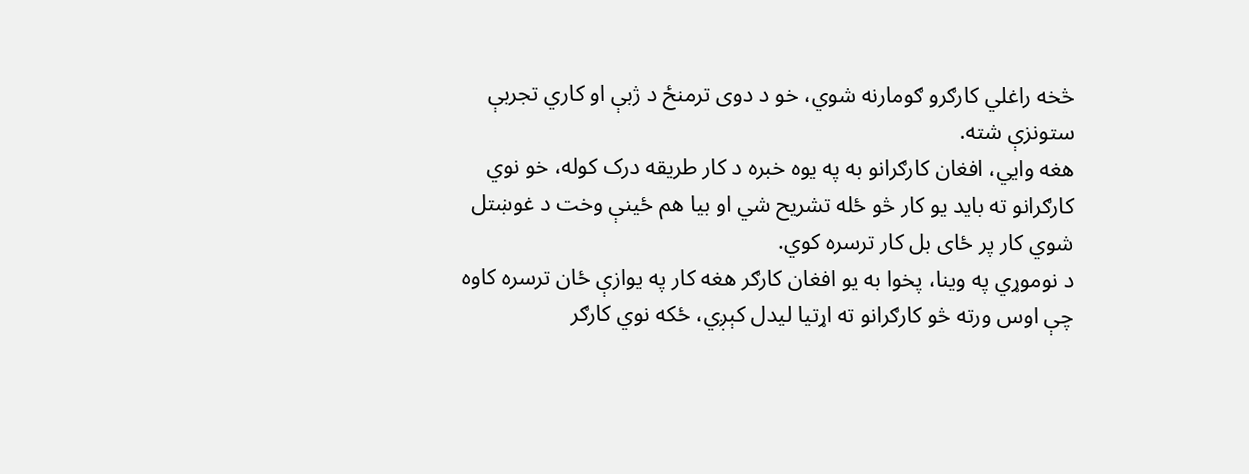څخه راغلي کارګرو ګومارنه شوي، خو د دوی ترمنځ د ژبې او کاري تجربې ستونزې شته.
هغه وايي، افغان کارګرانو به په یوه خبره د کار طریقه درک کوله، خو نوي کارګرانو ته باید یو کار څو ځله تشریح شي او بیا هم ځینې وخت د غوښتل شوي کار پر ځای بل کار ترسره کوي.
د نوموړي په وینا، پخوا به یو افغان کارګر هغه کار په یوازې ځان ترسره کاوه چې اوس ورته څو کارګرانو ته اړتیا لیدل کېږي، ځکه نوي کارګر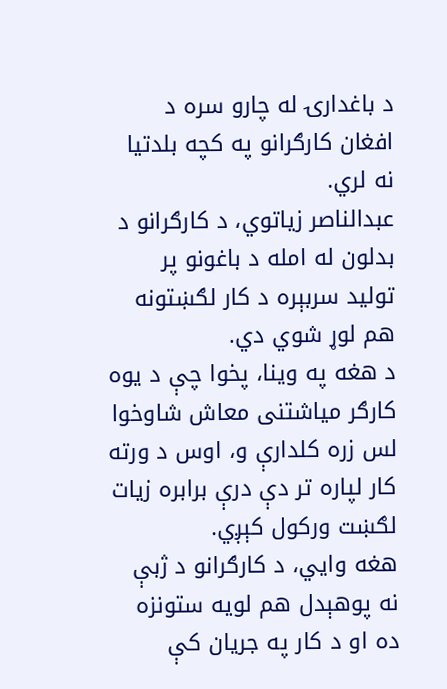د باغدارۍ له چارو سره د افغان کارګرانو په کچه بلدتیا نه لري.
عبدالناصر زیاتوي، د کارګرانو د بدلون له امله د باغونو پر تولید سربېره د کار لګښتونه هم لوړ شوي دي.
د هغه په وینا، پخوا چې د یوه کارګر میاشتنی معاش شاوخوا لس زره کلدارې و، اوس د ورته کار لپاره تر دې درې برابره زیات لګښت ورکول کېږي.
هغه وايي، د کارګرانو د ژبې نه پوهېدل هم لویه ستونزه ده او د کار په جریان کې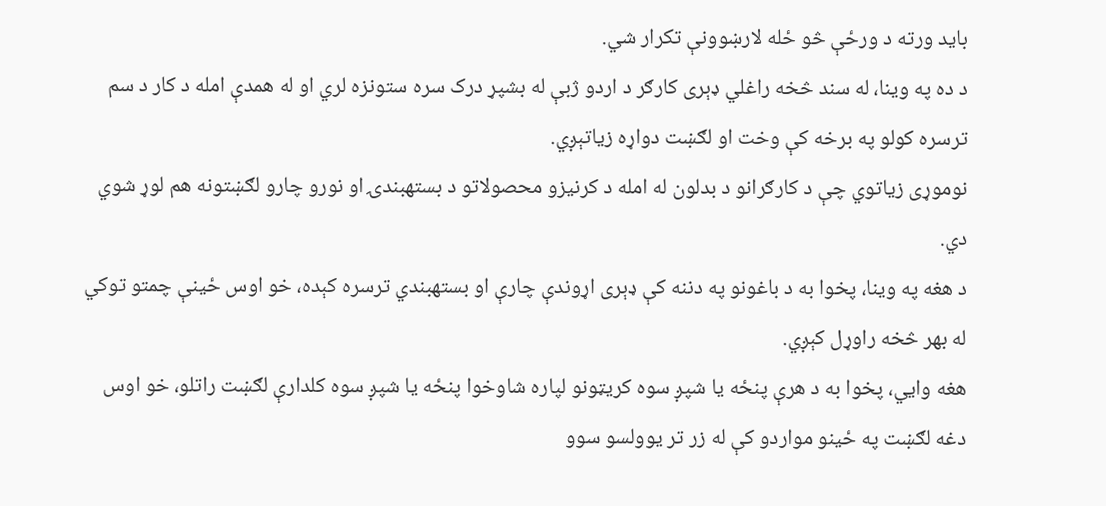باید ورته د ورځې څو ځله لارښوونې تکرار شي.
د ده په وینا، له سند څخه راغلي ډېری کارګر د اردو ژبې له بشپړ درک سره ستونزه لري او له همدې امله د کار د سم ترسره کولو په برخه کې وخت او لګښت دواړه زیاتېږي.
نوموړی زیاتوي چې د کارګرانو د بدلون له امله د کرنیزو محصولاتو د بستهبندۍ او نورو چارو لګښتونه هم لوړ شوي دي.
د هغه په وینا، پخوا به د باغونو په دننه کې ډېری اړوندې چارې او بستهبندي ترسره کېده، خو اوس ځینې چمتو توکي له بهر څخه راوړل کېږي.
هغه وايي، پخوا به د هرې پنځه یا شپږ سوه کریټونو لپاره شاوخوا پنځه یا شپږ سوه کلدارې لګښت راتلو، خو اوس دغه لګښت په ځینو مواردو کې له زر تر یوولسو سوو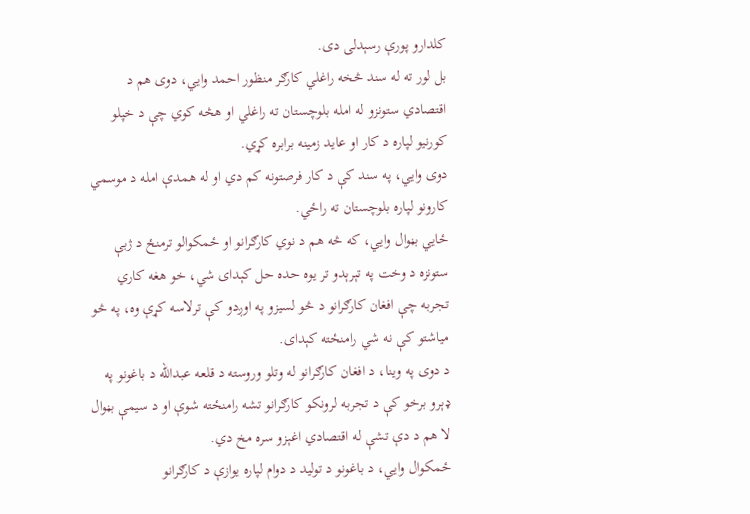کلدارو پورې رسېدلی دی.
بل لور ته له سند څخه راغلي کارګر منظور احمد وايي، دوی هم د اقتصادي ستونزو له امله بلوچستان ته راغلي او هڅه کوي چې د خپلو کورنیو لپاره د کار او عاید زمینه برابره کړي.
دوی وايي، په سند کې د کار فرصتونه کم دي او له همدې امله د موسمي کارونو لپاره بلوچستان ته راځي.
ځايي بڼوال وايي، که څه هم د نوي کارګرانو او ځمکوالو ترمنځ د ژبې ستونزه د وخت په تېرېدو تر یوه حده حل کېدای شي، خو هغه کاري تجربه چې افغان کارګرانو د څو لسیزو په اوږدو کې ترلاسه کړې وه، په څو میاشتو کې نه شي رامنځته کېدای.
د دوی په وینا، د افغان کارګرانو له وتلو وروسته د قلعه عبدالله د باغونو په ډېرو برخو کې د تجربه لرونکو کارګرانو تشه رامنځته شوې او د سیمې بڼوال لا هم د دې تشې له اقتصادي اغېزو سره مخ دي.
ځمکوال وايي، د باغونو د تولید د دوام لپاره یوازې د کارګرانو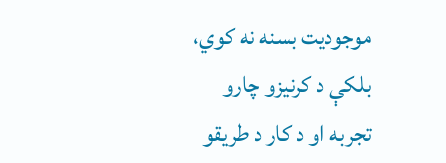موجودیت بسنه نه کوي، بلکې د کرنیزو چارو تجربه او د کار د طریقو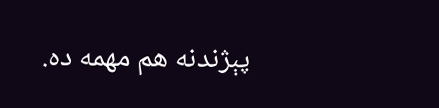پېژندنه هم مهمه ده.